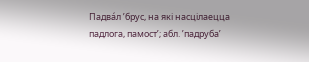Падва́л ’брус, на які насцілаецца падлога, памост’; абл. ’падруба’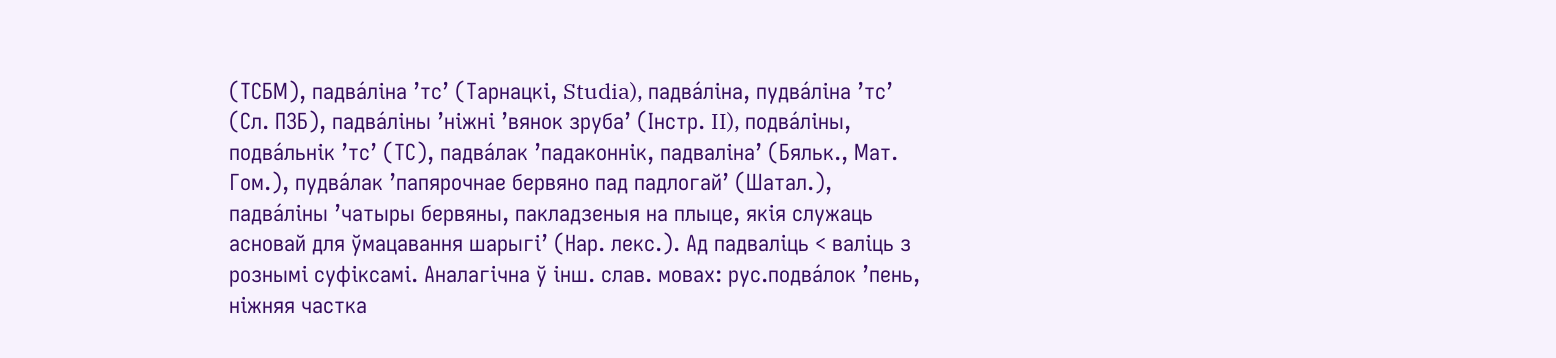(ТСБМ), падва́ліна ’тс’ (Тарнацкі, Studia), падва́ліна, пудва́ліна ’тс’ (Сл. ПЗБ), падва́ліны ’ніжні ’вянок зруба’ (Інстр. II), подва́ліны, подва́льнік ’тс’ (ТС), падва́лак ’падаконнік, падваліна’ (Бяльк., Мат. Гом.), пудва́лак ’папярочнае бервяно пад падлогай’ (Шатал.), падва́ліны ’чатыры бервяны, пакладзеныя на плыце, якія служаць асновай для ўмацавання шарыгі’ (Нар. лекс.). Ад падваліць < валіць з рознымі суфіксамі. Аналагічна ў інш. слав. мовах: рус.подва́лок ’пень, ніжняя частка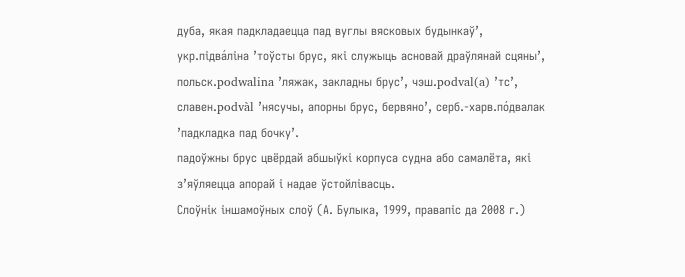дуба, якая падкладаецца пад вуглы вясковых будынкаў’, укр.підва́ліна ’тоўсты брус, які служыць асновай драўлянай сцяны’, польск.podwalina ’ляжак, закладны брус’, чэш.podval(a) ’тс’, славен.podvàl ’нясучы, апорны брус, бервяно’, серб.-харв.по́двалак ’падкладка пад бочку’.
падоўжны брус цвёрдай абшыўкі корпуса судна або самалёта, які з’яўляецца апорай і надае ўстойлівасць.
Слоўнік іншамоўных слоў (А. Булыка, 1999, правапіс да 2008 г.)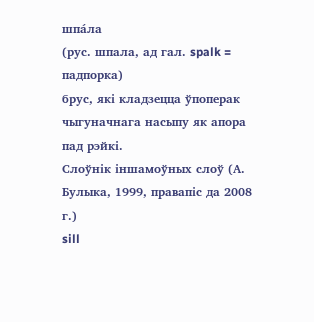шпа́ла
(рус. шпала, ад гал. spalk = падпорка)
брус, які кладзецца ўпоперак чыгуначнага насыпу як апора пад рэйкі.
Слоўнік іншамоўных слоў (А. Булыка, 1999, правапіс да 2008 г.)
sill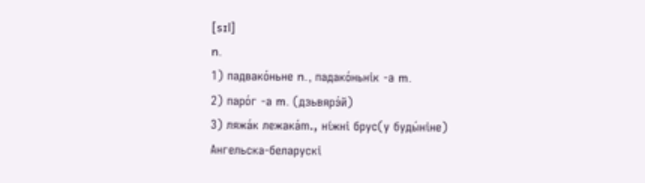[sɪl]
n.
1) падвако́ньне n., падако́ньнік -а m.
2) паро́г -а m. (дзьвярэ́й)
3) ляжа́к лежака́m., ні́жні брус(у буды́ніне)
Ангельска-беларускі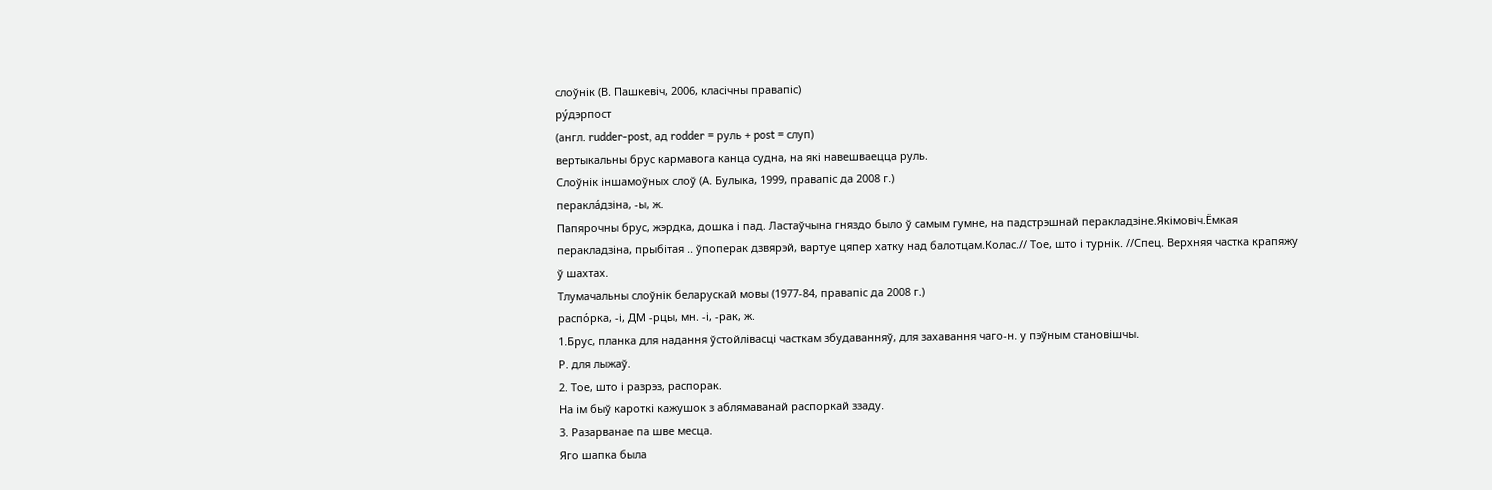слоўнік (В. Пашкевіч, 2006, класічны правапіс)
ру́дэрпост
(англ. rudder-post, ад rodder = руль + post = слуп)
вертыкальны брус кармавога канца судна, на які навешваецца руль.
Слоўнік іншамоўных слоў (А. Булыка, 1999, правапіс да 2008 г.)
перакла́дзіна, ‑ы, ж.
Папярочны брус, жэрдка, дошка і пад. Ластаўчына гняздо было ў самым гумне, на падстрэшнай перакладзіне.Якімовіч.Ёмкая перакладзіна, прыбітая .. ўпоперак дзвярэй, вартуе цяпер хатку над балотцам.Колас.// Тое, што і турнік. //Спец. Верхняя частка крапяжу ў шахтах.
Тлумачальны слоўнік беларускай мовы (1977-84, правапіс да 2008 г.)
распо́рка, -і, ДМ -рцы, мн. -і, -рак, ж.
1.Брус, планка для надання ўстойлівасці часткам збудаванняў, для захавання чаго-н. у пэўным становішчы.
Р. для лыжаў.
2. Тое, што і разрэз, распорак.
На ім быў кароткі кажушок з аблямаванай распоркай ззаду.
3. Разарванае па шве месца.
Яго шапка была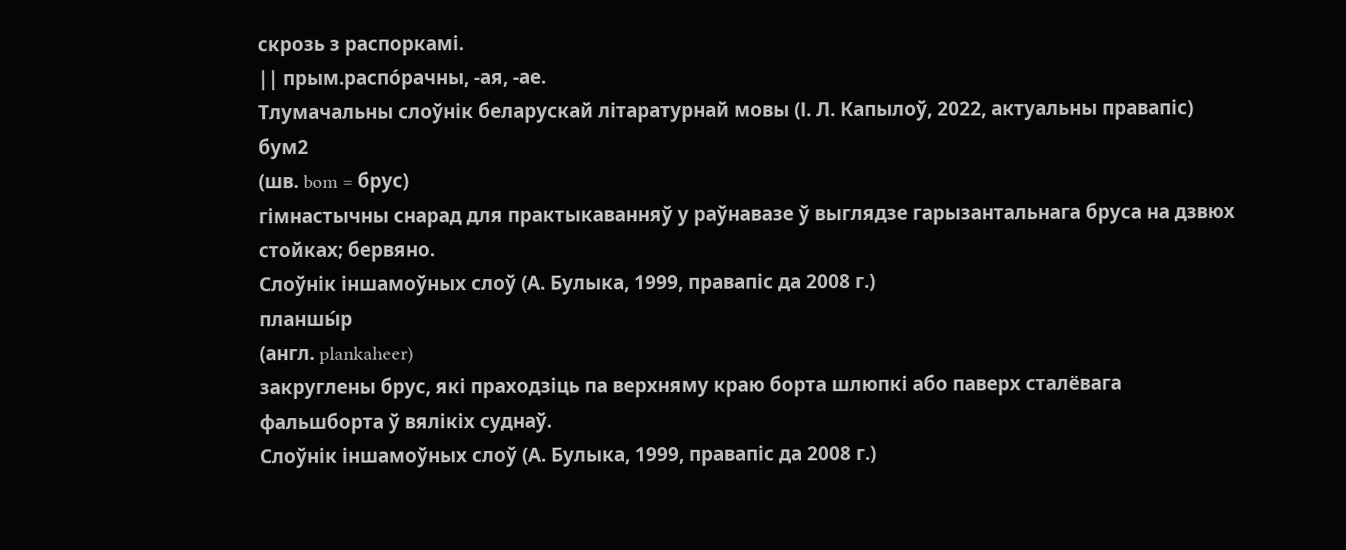скрозь з распоркамі.
|| прым.распо́рачны, -ая, -ае.
Тлумачальны слоўнік беларускай літаратурнай мовы (І. Л. Капылоў, 2022, актуальны правапіс)
бум2
(шв. bom = брус)
гімнастычны снарад для практыкаванняў у раўнавазе ў выглядзе гарызантальнага бруса на дзвюх стойках; бервяно.
Слоўнік іншамоўных слоў (А. Булыка, 1999, правапіс да 2008 г.)
планшы́р
(англ. plankaheer)
закруглены брус, які праходзіць па верхняму краю борта шлюпкі або паверх сталёвага фальшборта ў вялікіх суднаў.
Слоўнік іншамоўных слоў (А. Булыка, 1999, правапіс да 2008 г.)